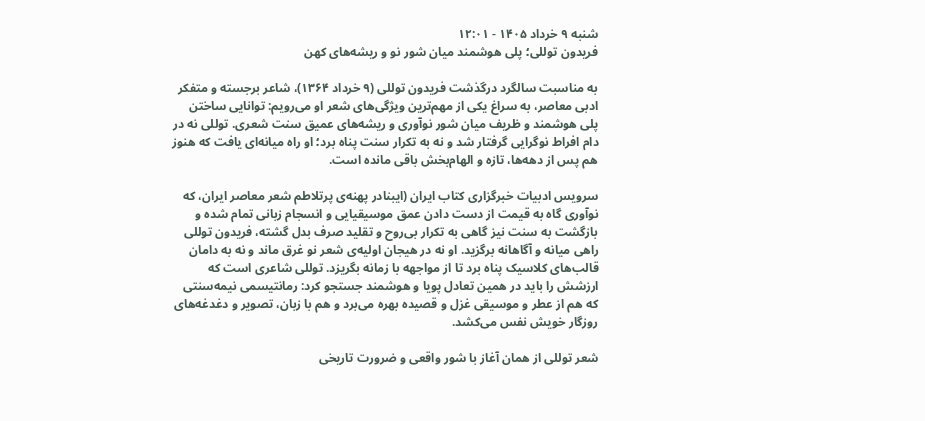شنبه ۹ خرداد ۱۴۰۵ - ۱۲:۰۱
فریدون توللی؛ پلی هوشمند میان شور نو و ریشه‌های کهن

به مناسبت سالگرد درگذشت فریدون توللی (۹ خرداد ۱۳۶۴)، شاعر برجسته و متفکر ادبی معاصر، به سراغ یکی از مهم‌ترین ویژگی‌های شعر او می‌رویم: توانایی ساختن پلی هوشمند و ظریف میان شور نوآوری و ریشه‌های عمیق سنت شعری. توللی نه در دام افراط نوگرایی گرفتار شد و نه به تکرار سنت پناه برد؛ او راه میانه‌ای یافت که هنوز هم پس از دهه‌ها، تازه و الهام‌بخش باقی مانده است.

سرویس ادبیات خبرگزاری کتاب ایران (ایبنادر پهنه‌ی پرتلاطم شعر معاصر ایران، که نوآوری گاه به قیمت از دست دادن عمق موسیقیایی و انسجام زبانی تمام شده و بازگشت به سنت نیز گاهی به تکرار بی‌روح و تقلید صرف بدل گشته، فریدون توللی راهی میانه و آگاهانه برگزید. او نه در هیجان اولیه‌ی شعر نو غرق ماند و نه به دامان قالب‌های کلاسیک پناه برد تا از مواجهه با زمانه بگریزد. توللی شاعری است که ارزشش را باید در همین تعادل پویا و هوشمند جستجو کرد: رمانتیسمی نیمه‌سنتی که هم از عطر و موسیقی غزل و قصیده بهره می‌برد و هم با زبان، تصویر و دغدغه‌های روزگار خویش نفس می‌کشد.

شعر توللی از همان آغاز با شور واقعی و ضرورت تاریخی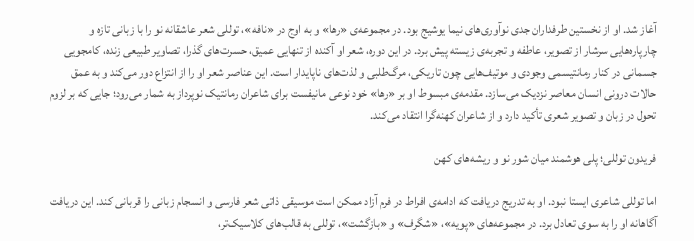آغاز شد. او از نخستین طرفداران جدی نوآوری‌های نیما یوشیج بود. در مجموعه‌ی «رها» و به اوج در «نافه»، توللی شعر عاشقانه نو را با زبانی تازه و چارپاره‌هایی سرشار از تصویر، عاطفه و تجربه‌ی زیسته پیش برد. در این دوره، شعر او آکنده از تنهایی عمیق، حسرت‌های گذرا، تصاویر طبیعی زنده، کامجویی جسمانی در کنار رمانتیسمی وجودی و موتیف‌هایی چون تاریکی، مرگ‌طلبی و لذت‌های ناپایدار است. این عناصر شعر او را از انتزاع دور می‌کند و به عمق حالات درونی انسان معاصر نزدیک می‌سازد. مقدمه‌ی مبسوط او بر «رها» خود نوعی مانیفست برای شاعران رمانتیک نوپرداز به شمار می‌رود؛ جایی که بر لزوم تحول در زبان و تصویر شعری تأکید دارد و از شاعران کهنه‌گرا انتقاد می‌کند.

فریدون توللی؛ پلی هوشمند میان شور نو و ریشه‌های کهن

اما توللی شاعری ایستا نبود. او به تدریج دریافت که ادامه‌ی افراط در فرم آزاد ممکن است موسیقی ذاتی شعر فارسی و انسجام زبانی را قربانی کند. این دریافت آگاهانه او را به سوی تعادل برد. در مجموعه‌های «پویه»، «شگرف» و «بازگشت»، توللی به قالب‌های کلاسیک‌تر،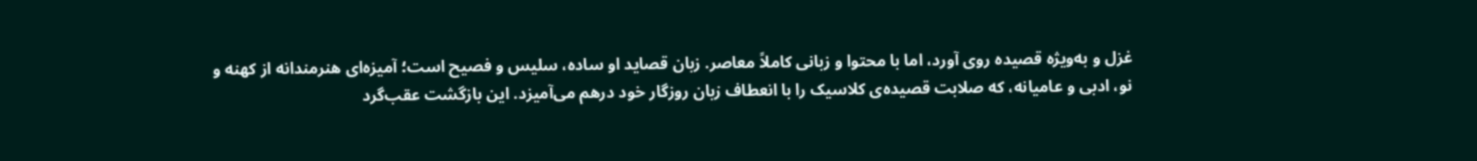غزل و به‌ویژه قصیده روی آورد، اما با محتوا و زبانی کاملاً معاصر. زبان قصاید او ساده، سلیس و فصیح است؛ آمیزه‌ای هنرمندانه از کهنه و نو، ادبی و عامیانه، که صلابت قصیده‌ی کلاسیک را با انعطاف زبان روزگار خود درهم می‌آمیزد. این بازگشت عقب‌گرد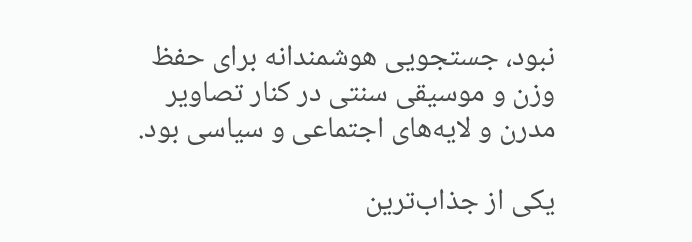نبود، جستجویی هوشمندانه برای حفظ وزن و موسیقی سنتی در کنار تصاویر مدرن و لایه‌های اجتماعی و سیاسی بود.

یکی از جذاب‌ترین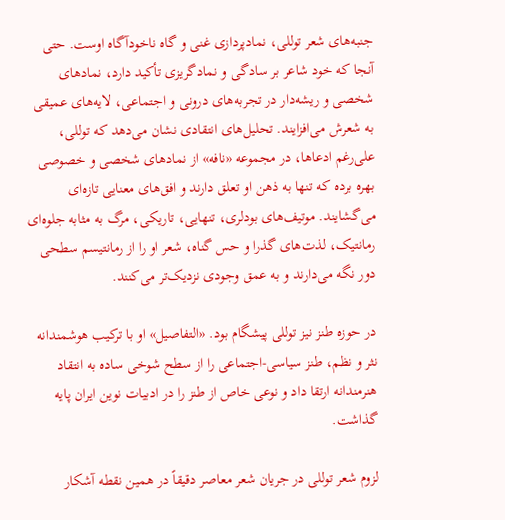جنبه‌های شعر توللی، نمادپردازی غنی و گاه ناخودآگاه اوست. حتی آنجا که خود شاعر بر سادگی و نمادگریزی تأکید دارد، نمادهای شخصی و ریشه‌دار در تجربه‌های درونی و اجتماعی، لایه‌های عمیقی به شعرش می‌افزایند. تحلیل‌های انتقادی نشان می‌دهد که توللی، علی‌رغم ادعاها، در مجموعه «نافه» از نمادهای شخصی و خصوصی بهره برده که تنها به ذهن او تعلق دارند و افق‌های معنایی تازه‌ای می‌گشایند. موتیف‌های بودلری، تنهایی، تاریکی، مرگ به مثابه جلوه‌ای رمانتیک، لذت‌های گذرا و حس گناه، شعر او را از رمانتیسم سطحی دور نگه می‌دارند و به عمق وجودی نزدیک‌تر می‌کنند.

در حوزه طنز نیز توللی پیشگام بود. «التفاصیل» او با ترکیب هوشمندانه نثر و نظم، طنز سیاسی-اجتماعی را از سطح شوخی ساده به انتقاد هنرمندانه ارتقا داد و نوعی خاص از طنز را در ادبیات نوین ایران پایه گذاشت.

لزوم شعر توللی در جریان شعر معاصر دقیقاً در همین نقطه آشکار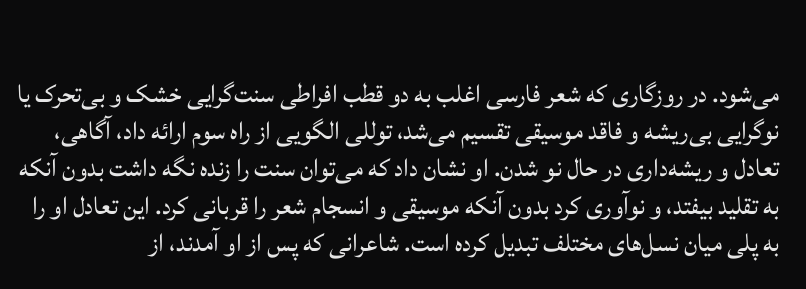می‌شود. در روزگاری که شعر فارسی اغلب به دو قطب افراطی سنت‌گرایی خشک و بی‌تحرک یا نوگرایی بی‌ریشه و فاقد موسیقی تقسیم می‌شد، توللی الگویی از راه سوم ارائه داد، آگاهی، تعادل و ریشه‌داری در حال نو شدن. او نشان داد که می‌توان سنت را زنده نگه داشت بدون آنکه به تقلید بیفتد، و نوآوری کرد بدون آنکه موسیقی و انسجام شعر را قربانی کرد. این تعادل او را به پلی میان نسل‌های مختلف تبدیل کرده است. شاعرانی که پس از او آمدند، از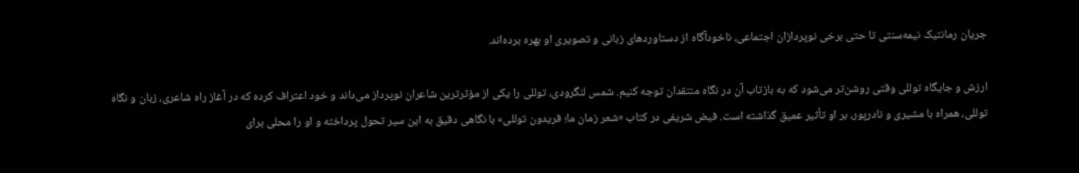جریان رمانتیک نیمه‌سنتی تا حتی برخی نوپردازان اجتماعی، ناخودآگاه از دستاوردهای زبانی و تصویری او بهره برده‌اند.

ارزش و جایگاه توللی وقتی روشن‌تر می‌شود که به بازتاب آن در نگاه منتقدان توجه کنیم. شمس لنگرودی، توللی را یکی از مؤثرترین شاعران نوپرداز می‌داند و خود اعتراف کرده که در آغاز راه شاعری، زبان و نگاه توللی، همراه با مشیری و نادرپور، بر او تأثیر عمیق گذاشته است. فیض شریفی در کتاب «شعر زمان ما؛ فریدون توللی» با نگاهی دقیق به این سیر تحول پرداخته و او را محلی برای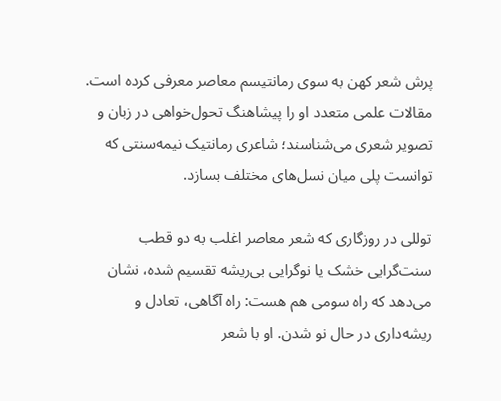پرش شعر کهن به سوی رمانتیسم معاصر معرفی کرده است. مقالات علمی متعدد او را پیشاهنگ تحول‌خواهی در زبان و تصویر شعری می‌شناسند؛ شاعری رمانتیک نیمه‌سنتی که توانست پلی میان نسل‌های مختلف بسازد.

توللی در روزگاری که شعر معاصر اغلب به دو قطب سنت‌گرایی خشک یا نوگرایی بی‌ریشه تقسیم شده، نشان می‌دهد که راه سومی هم هست: راه آگاهی، تعادل و ریشه‌داری در حال نو شدن. او با شعر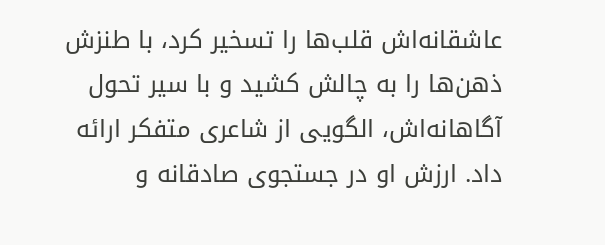عاشقانه‌اش قلب‌ها را تسخیر کرد، با طنزش ذهن‌ها را به چالش کشید و با سیر تحول آگاهانه‌اش، الگویی از شاعری متفکر ارائه داد. ارزش او در جستجوی صادقانه و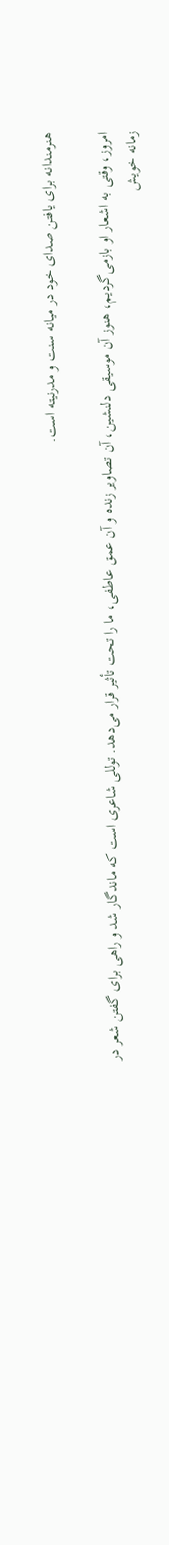هنرمندانه برای یافتن صدای خود در میانه سنت و مدرنیته است.

امروز، وقتی به اشعار او بازمی‌گردیم، هنوز آن موسیقی دلنشین، آن تصاویر زنده و آن عمق عاطفی، ما را تحت تأثیر قرار می‌دهد. توللی شاعری است که ماندگار شد و راهی برای گفتن شعر در زمانه خویش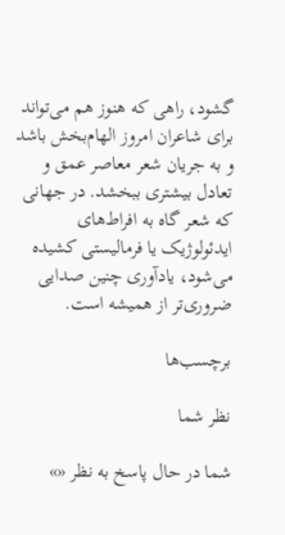گشود، راهی که هنوز هم می‌تواند برای شاعران امروز الهام‌بخش باشد و به جریان شعر معاصر عمق و تعادل بیشتری ببخشد. در جهانی که شعر گاه به افراط‌های ایدئولوژیک یا فرمالیستی کشیده می‌شود، یادآوری چنین صدایی ضروری‌تر از همیشه است.

برچسب‌ها

نظر شما

شما در حال پاسخ به نظر «»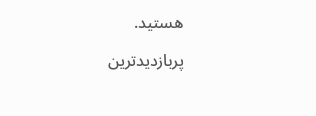هستید.

پربازدیدترین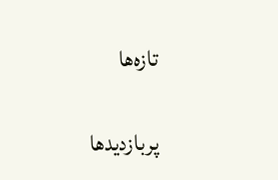تازه‌ها

پربازدیدها